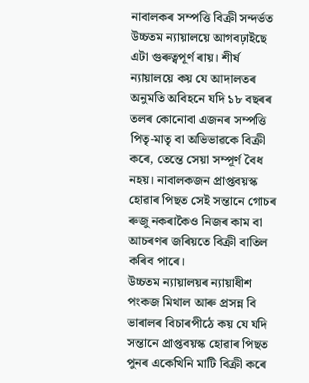নাবালকৰ সম্পত্তি বিক্ৰী সন্দৰ্ভত উচ্চতম ন্যায়ালয়ে আগবঢ়াইছে এটা গুৰুত্বপূৰ্ণ ৰায়। শীর্ষ ন্যায়ালয়ে কয় যে আদালতৰ অনুমতি অবিহনে যদি ১৮ বছৰৰ তলৰ কোনোবা এজনৰ সম্পত্তি পিতৃ-মাতৃ বা অভিভাৱকে বিক্ৰী কৰে, তেন্তে সেয়া সম্পূৰ্ণ বৈধ নহয়। নাবালকজন প্ৰাপ্তবয়স্ক হোৱাৰ পিছত সেই সন্তানে গোচৰ ৰুজু নকৰাকৈও নিজৰ কাম বা আচৰণৰ জৰিয়তে বিক্ৰী বাতিল কৰিব পাৰে।
উচ্চতম ন্যায়ালয়ৰ ন্যায়াধীশ পংকজ মিথাল আৰু প্ৰসন্ন বি ভাৰালৰ বিচাৰপীঠে কয় যে যদি সন্তানে প্ৰাপ্তবয়স্ক হোৱাৰ পিছত পুনৰ একেখিনি মাটি বিক্ৰী কৰে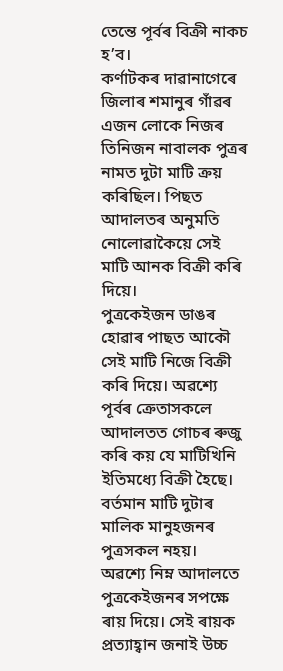তেন্তে পূৰ্বৰ বিক্ৰী নাকচ হ’ব।
কৰ্ণাটকৰ দাৱানাগেৰে জিলাৰ শমানুৰ গাঁৱৰ এজন লোকে নিজৰ তিনিজন নাবালক পুত্ৰৰ নামত দুটা মাটি ক্ৰয় কৰিছিল। পিছত আদালতৰ অনুমতি নোলোৱাকৈয়ে সেই মাটি আনক বিক্ৰী কৰি দিয়ে।
পুত্ৰকেইজন ডাঙৰ হোৱাৰ পাছত আকৌ সেই মাটি নিজে বিক্ৰী কৰি দিয়ে। অৱশ্যে পূৰ্বৰ ক্ৰেতাসকলে আদালতত গোচৰ ৰুজু কৰি কয় যে মাটিখিনি ইতিমধ্যে বিক্ৰী হৈছে। বৰ্তমান মাটি দুটাৰ মালিক মানুহজনৰ পুত্ৰসকল নহয়।
অৱশ্যে নিম্ন আদালতে পুত্ৰকেইজনৰ সপক্ষে ৰায় দিয়ে। সেই ৰায়ক প্ৰত্যাহ্বান জনাই উচ্চ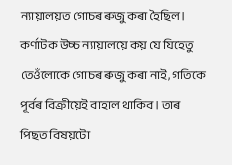ন্যায়ালয়ত গোচৰ ৰুজু কৰা হৈছিল। কৰ্ণাটক উচ্চ ন্যায়ালয়ে কয় যে যিহেতু তেওঁলোকে গোচৰ ৰুজু কৰা নাই, গতিকে পূৰ্বৰ বিক্ৰীয়েই বাহাল থাকিব। তাৰ পিছত বিষয়টো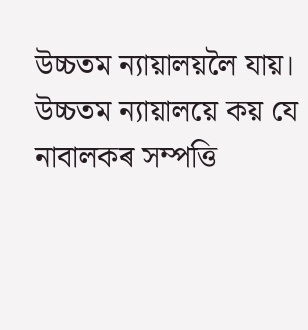উচ্চতম ন্যায়ালয়লৈ যায়।
উচ্চতম ন্যায়ালয়ে কয় যে নাবালকৰ সম্পত্তি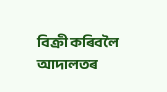বিক্ৰী কৰিবলৈ আদালতৰ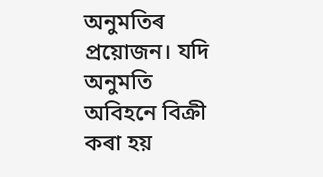অনুমতিৰ প্ৰয়োজন। যদি অনুমতি অবিহনে বিক্ৰী কৰা হয়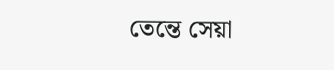তেন্তে সেয়া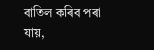বাতিল কৰিব পৰা যায়,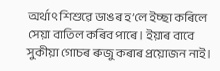অৰ্থাৎ শিশুৱে ডাঙৰ হ’লে ইচ্ছা কৰিলে সেয়া বাতিল কৰিব পাৰে। ইয়াৰ বাবে সুকীয়া গোচৰ ৰুজু কৰাৰ প্ৰয়োজন নাই।